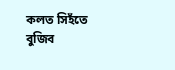কলত সিহঁতে বুজিব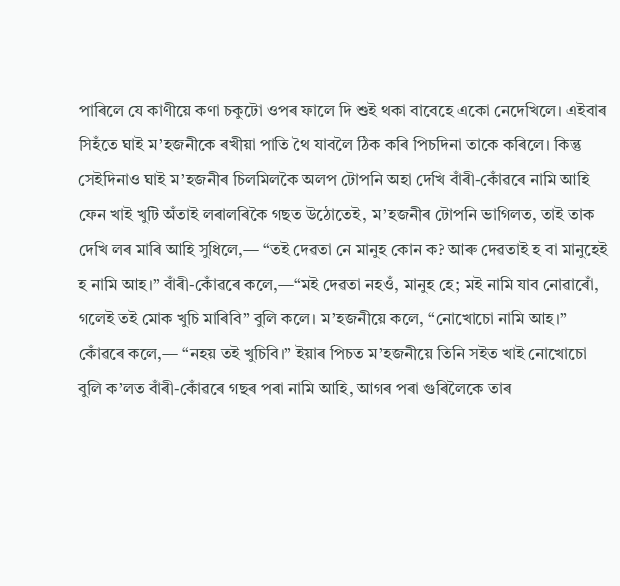পাৰিলে যে কাণীয়ে কণা চকুটো ওপৰ ফালে দি শুই থকা বাবেহে একো নেদেখিলে। এইবাৰ সিহঁতে ঘাই ম’হজনীকে ৰখীয়া পাতি থৈ যাবলৈ ঠিক কৰি পিচদিনা তাকে কৰিলে। কিন্তু সেইদিনাও ঘাই ম’হজনীৰ চিলমিলকৈ অলপ টোপনি অহা দেখি বাঁৰী-কোঁৱৰে নামি আহি ফেন খাই খুটি অঁতাই লৰালৰিকৈ গছত উঠোতেই, ম’হজনীৰ টোপনি ভাগিলত, তাই তাক দেখি লৰ মাৰি আহি সুধিলে,— “তই দেৱতা নে মানুহ কোন ক? আৰু দেৱতাই হ বা মানুহেই হ নামি আহ।” বাঁৰী-কোঁৱৰে কলে,—“মই দেৱতা নহওঁ, মানুহ হে; মই নামি যাব নোৱাৰোঁ, গলেই তই মোক খুচি মাৰিবি” বুলি কলে। ম’হজনীয়ে কলে, “নোখোচো নামি আহ।” কোঁৱৰে কলে,— “নহয় তই খুচিবি।” ইয়াৰ পিচত ম’হজনীয়ে তিনি সইত খাই নোখোচো বুলি ক’লত বাঁৰী-কোঁৱৰে গছৰ পৰা নামি আহি, আগৰ পৰা গুৰিলৈকে তাৰ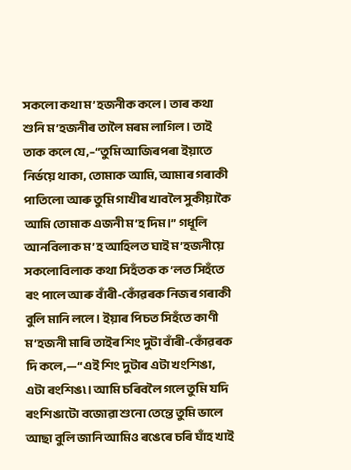সকলো কথা ম’হজনীক কলে। তাৰ কথা শুনি ম’হজনীৰ তালৈ মৰম লাগিল। তাই তাক কলে যে,–“তুমি আজিৰপৰা ইয়াতে নিৰ্ভয়ে থাকা, তোমাক আমি, আমাৰ গৰাকী পাতিলো আৰু তুমি গাখীৰ খাবলৈ সুকীয়াকৈ আমি তোমাক এজনী ম’হ দিম।” গধূলি
আনবিলাক ম’হ আহিলত ঘাই ম’হজনীয়ে সকলোবিলাক কথা সিহঁতক ক’লত সিহঁতে ৰং পালে আৰু বাঁৰী-কোঁৱৰক নিজৰ গৰাকী বুলি মানি ললে। ইয়াৰ পিচত সিহঁতে কাণী ম’হজনী মাৰি তাইৰ শিং দুটা বাঁৰী-কোঁৱৰক দি কলে,—“এই শিং দুটাৰ এটা খংশিঙা, এটা ৰংশিঙ৷। আমি চৰিবলৈ গলে তুমি যদি ৰংশিঙাটো বজোৱা শুনো তেন্তে তুমি ভালে আছা বুলি জানি আমিও ৰঙেৰে চৰি ঘাঁহ খাই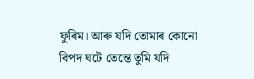ফুৰিম। আৰু যদি তোমাৰ কোনো বিপদ ঘটে তেন্তে তুমি যদি